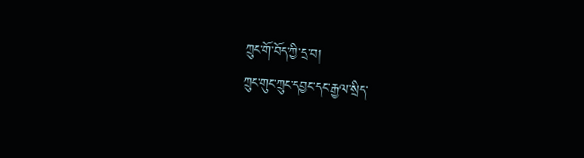ཀྲུང་གོ་བོད་ཀྱི་དྲ་བ།
ཀྲུང་གུང་ཀྲུང་དབྱང་དང་རྒྱལ་སྲིད་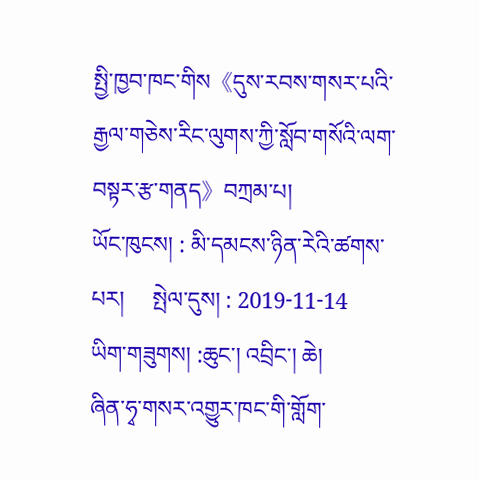སྤྱི་ཁྱབ་ཁང་གིས《དུས་རབས་གསར་པའི་རྒྱལ་གཅེས་རིང་ལུགས་ཀྱི་སློབ་གསོའི་ལག་བསྟར་རྩ་གནད》བཀྲམ་པ།
ཡོང་ཁུངས། : མི་དམངས་ཉིན་རེའི་ཚགས་པར།     སྤེལ་དུས། : 2019-11-14
ཡིག་གཟུགས། :ཆུང་། འབྲིང་། ཆེ།
ཞིན་ཧྭ་གསར་འགྱུར་ཁང་གི་གློག་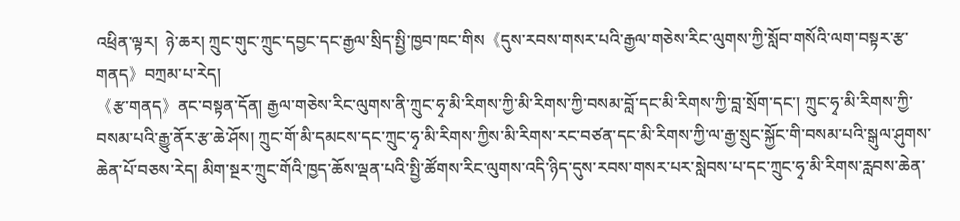འཕྲིན་ལྟར།  ཉེ་ཆར། ཀྲུང་གུང་ཀྲུང་དབྱང་དང་རྒྱལ་སྲིད་སྤྱི་ཁྱབ་ཁང་གིས《དུས་རབས་གསར་པའི་རྒྱལ་གཅེས་རིང་ལུགས་ཀྱི་སློབ་གསོའི་ལག་བསྟར་རྩ་གནད》བཀྲམ་པ་རེད།
《རྩ་གནད》ནང་བསྟན་དོན། རྒྱལ་གཅེས་རིང་ལུགས་ནི་ཀྲུང་ཧྭ་མི་རིགས་ཀྱི་མི་རིགས་ཀྱི་བསམ་བློ་དང་མི་རིགས་ཀྱི་བླ་སྲོག་དང་། ཀྲུང་ཧྭ་མི་རིགས་ཀྱི་བསམ་པའི་རྒྱུ་ནོར་རྩ་ཆེ་ཤོས། ཀྲུང་གོ་མི་དམངས་དང་ཀྲུང་ཧྭ་མི་རིགས་ཀྱིས་མི་རིགས་རང་བཙན་དང་མི་རིགས་ཀྱི་ལ་རྒྱ་སྲུང་སྐྱོང་གི་བསམ་པའི་སྒུལ་ཤུགས་ཆེན་པོ་བཅས་རེད། མིག་སྔར་ཀྲུང་གོའི་ཁྱད་ཆོས་ལྡན་པའི་སྤྱི་ཚོགས་རིང་ལུགས་འདི་ཉིད་དུས་རབས་གསར་པར་སླེབས་པ་དང་ཀྲུང་ཧྭ་མི་རིགས་རླབས་ཆེན་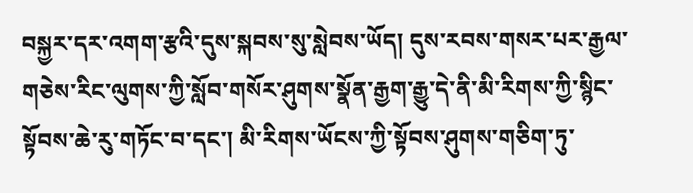བསྐྱར་དར་འགག་རྩའི་དུས་སྐབས་སུ་སླེབས་ཡོད། དུས་རབས་གསར་པར་རྒྱལ་གཅེས་རིང་ལུགས་ཀྱི་སློབ་གསོར་ཤུགས་སྣོན་རྒྱག་རྒྱུ་དེ་ནི་མི་རིགས་ཀྱི་སྙིང་སྟོབས་ཆེ་རུ་གཏོང་བ་དང་། མི་རིགས་ཡོངས་ཀྱི་སྟོབས་ཤུགས་གཅིག་ཏུ་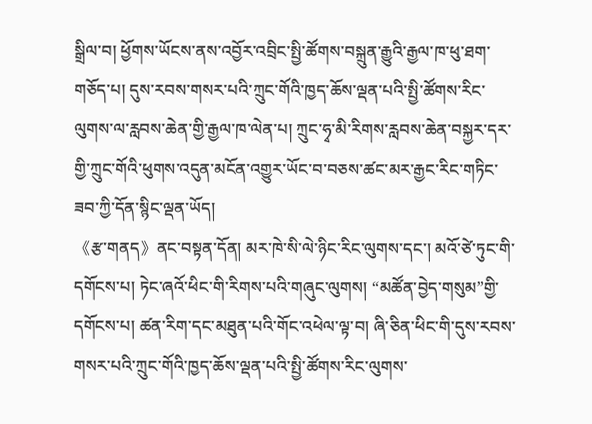སྒྲིལ་བ། ཕྱོགས་ཡོངས་ནས་འབྱོར་འབྲིང་སྤྱི་ཚོགས་བསྐྲུན་རྒྱུའི་རྒྱལ་ཁ་ཕུ་ཐག་གཅོད་པ། དུས་རབས་གསར་པའི་ཀྲུང་གོའི་ཁྱད་ཆོས་ལྡན་པའི་སྤྱི་ཚོགས་རིང་ལུགས་ལ་རླབས་ཆེན་གྱི་རྒྱལ་ཁ་ལེན་པ། ཀྲུང་ཧྭ་མི་རིགས་རླབས་ཆེན་བསྐྱར་དར་གྱི་ཀྲུང་གོའི་ཕུགས་འདུན་མངོན་འགྱུར་ཡོང་བ་བཅས་ཚང་མར་རྒྱང་རིང་གཏིང་ཟབ་ཀྱི་དོན་སྙིང་ལྡན་ཡོད།
《རྩ་གནད》ནང་བསྟན་དོན། མར་ཁེ་སི་ལེ་ཉིང་རིང་ལུགས་དང་། མའོ་ཙེ་ཏུང་གི་དགོངས་པ། ཏེང་ཞའོ་ཕིང་གི་རིགས་པའི་གཞུང་ལུགས། “མཚོན་བྱེད་གསུམ”གྱི་དགོངས་པ། ཚན་རིག་དང་མཐུན་པའི་གོང་འཕེལ་ལྟ་བ། ཞི་ཅིན་ཕིང་གི་དུས་རབས་གསར་པའི་ཀྲུང་གོའི་ཁྱད་ཆོས་ལྡན་པའི་སྤྱི་ཚོགས་རིང་ལུགས་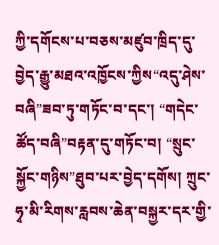ཀྱི་དགོངས་པ་བཅས་མཛུབ་ཁྲིད་དུ་བྱེད་རྒྱུ་མཐའ་འཁྱོངས་ཀྱིས“འདུ་ཤེས་བཞི”ཟབ་ཏུ་གཏོང་བ་དང་། “གདེང་ཚོད་བཞི”བརྟན་དུ་གཏོང་བ། “སྲུང་སྐྱོང་གཉིས”ཐུབ་པར་བྱེད་དགོས། ཀྲུང་ཧྭ་མི་རིགས་རླབས་ཆེན་བསྐྱར་དར་གྱི་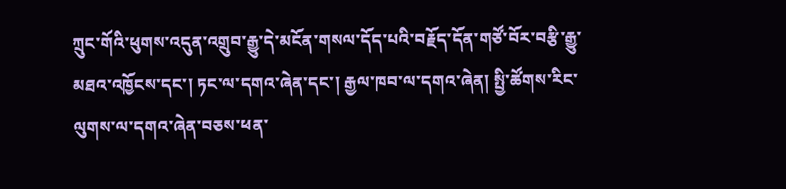ཀྲུང་གོའི་ཕུགས་འདུན་འགྲུབ་རྒྱུ་དེ་མངོན་གསལ་དོད་པའི་བརྗོད་དོན་གཙོ་བོར་བརྩི་རྒྱུ་མཐའ་འཁྱོངས་དང་། ཏང་ལ་དགའ་ཞེན་དང་། རྒྱལ་ཁབ་ལ་དགའ་ཞེན། སྤྱི་ཚོགས་རིང་ལུགས་ལ་དགའ་ཞེན་བཅས་ཕན་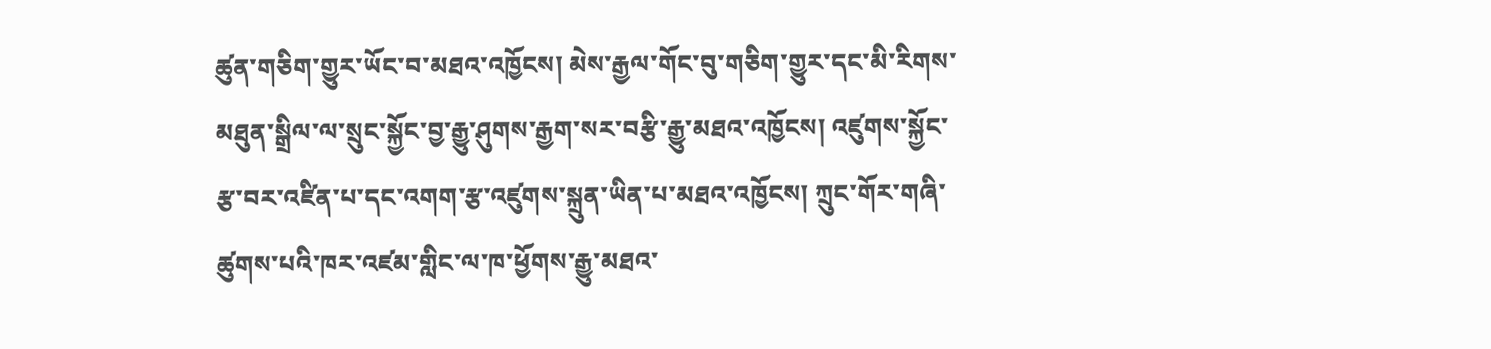ཚུན་གཅིག་གྱུར་ཡོང་བ་མཐའ་འཁྱོངས། མེས་རྒྱལ་གོང་བུ་གཅིག་གྱུར་དང་མི་རིགས་མཐུན་སྒྲིལ་ལ་སྲུང་སྐྱོང་བྱ་རྒྱུ་ཤུགས་རྒྱག་སར་བརྩི་རྒྱུ་མཐའ་འཁྱོངས། འཛུགས་སྐྱོང་རྩ་བར་འཛིན་པ་དང་འགག་རྩ་འཛུགས་སྐྲུན་ཡིན་པ་མཐའ་འཁྱོངས། ཀྲུང་གོར་གཞི་ཚུགས་པའི་ཁར་འཛམ་གླིང་ལ་ཁ་ཕྱོགས་རྒྱུ་མཐའ་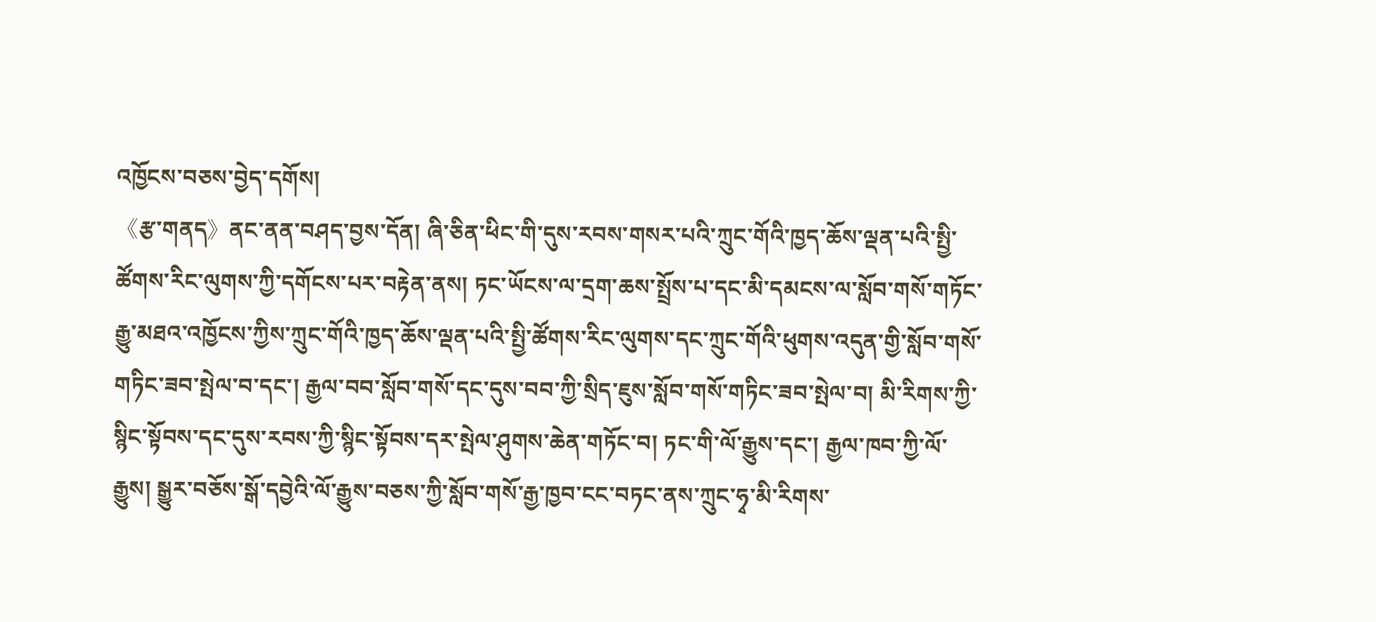འཁྱོངས་བཅས་བྱེད་དགོས།
《རྩ་གནད》ནང་ནན་བཤད་བྱས་དོན། ཞི་ཅིན་ཕིང་གི་དུས་རབས་གསར་པའི་ཀྲུང་གོའི་ཁྱད་ཆོས་ལྡན་པའི་སྤྱི་ཚོགས་རིང་ལུགས་ཀྱི་དགོངས་པར་བརྟེན་ནས། ཏང་ཡོངས་ལ་དྲག་ཆས་སྤྲོས་པ་དང་མི་དམངས་ལ་སློབ་གསོ་གཏོང་རྒྱུ་མཐའ་འཁྱོངས་ཀྱིས་ཀྲུང་གོའི་ཁྱད་ཆོས་ལྡན་པའི་སྤྱི་ཚོགས་རིང་ལུགས་དང་ཀྲུང་གོའི་ཕུགས་འདུན་གྱི་སློབ་གསོ་གཏིང་ཟབ་སྤེལ་བ་དང་། རྒྱལ་བབ་སློབ་གསོ་དང་དུས་བབ་ཀྱི་སྲིད་ཇུས་སློབ་གསོ་གཏིང་ཟབ་སྤེལ་བ། མི་རིགས་ཀྱི་སྙིང་སྟོབས་དང་དུས་རབས་ཀྱི་སྙིང་སྟོབས་དར་སྤེལ་ཤུགས་ཆེན་གཏོང་བ། ཏང་གི་ལོ་རྒྱུས་དང་། རྒྱལ་ཁབ་ཀྱི་ལོ་རྒྱུས། སྒྱུར་བཅོས་སྒོ་དབྱེའི་ལོ་རྒྱུས་བཅས་ཀྱི་སློབ་གསོ་རྒྱ་ཁྱབ་ངང་བཏང་ནས་ཀྲུང་ཧྭ་མི་རིགས་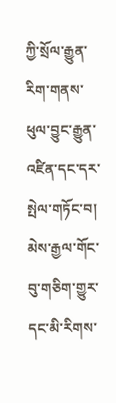ཀྱི་སྲོལ་རྒྱུན་རིག་གནས་ཕུལ་བྱུང་རྒྱུན་འཛིན་དང་དར་སྤེལ་གཏོང་བ། མེས་རྒྱལ་གོང་བུ་གཅིག་གྱུར་དང་མི་རིགས་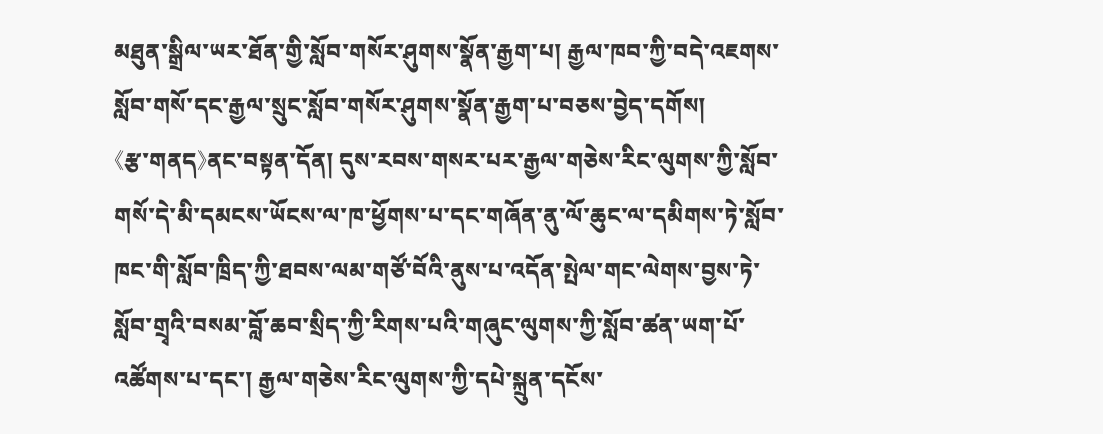མཐུན་སྒྲིལ་ཡར་ཐོན་གྱི་སློབ་གསོར་ཤུགས་སྣོན་རྒྱག་པ། རྒྱལ་ཁབ་ཀྱི་བདེ་འཇགས་སློབ་གསོ་དང་རྒྱལ་སྲུང་སློབ་གསོར་ཤུགས་སྣོན་རྒྱག་པ་བཅས་བྱེད་དགོས།
《རྩ་གནད》ནང་བསྟན་དོན། དུས་རབས་གསར་པར་རྒྱལ་གཅེས་རིང་ལུགས་ཀྱི་སློབ་གསོ་དེ་མི་དམངས་ཡོངས་ལ་ཁ་ཕྱོགས་པ་དང་གཞོན་ནུ་ལོ་ཆུང་ལ་དམིགས་ཏེ་སློབ་ཁང་གི་སློབ་ཁྲིད་ཀྱི་ཐབས་ལམ་གཙོ་བོའི་ནུས་པ་འདོན་སྤེལ་གང་ལེགས་བྱས་ཏེ་སློབ་གྲྭའི་བསམ་བློ་ཆབ་སྲིད་ཀྱི་རིགས་པའི་གཞུང་ལུགས་ཀྱི་སློབ་ཚན་ཡག་པོ་འཚོགས་པ་དང་། རྒྱལ་གཅེས་རིང་ལུགས་ཀྱི་དཔེ་སྐྲུན་དངོས་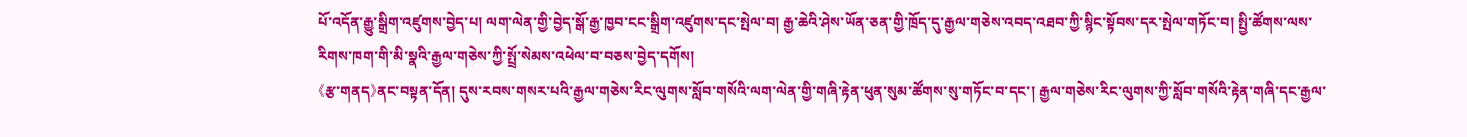པོ་འདོན་རྒྱུ་སྒྲིག་འཛུགས་བྱེད་པ། ལག་ལེན་གྱི་བྱེད་སྒོ་རྒྱ་ཁྱབ་ངང་སྒྲིག་འཛུགས་དང་སྤེལ་བ། རྒྱ་ཆེའི་ཤེས་ཡོན་ཅན་གྱི་ཁྲོད་དུ་རྒྱལ་གཅེས་འབད་འཐབ་ཀྱི་སྙིང་སྟོབས་དར་སྤེལ་གཏོང་བ། སྤྱི་ཚོགས་ལས་རིགས་ཁག་གི་མི་སྣའི་རྒྱལ་གཅེས་ཀྱི་སྤྲོ་སེམས་འཕེལ་བ་བཅས་བྱེད་དགོས།
《རྩ་གནད》ནང་བསྟན་དོན། དུས་རབས་གསར་པའི་རྒྱལ་གཅེས་རིང་ལུགས་སློབ་གསོའི་ལག་ལེན་གྱི་གཞི་རྟེན་ཕུན་སུམ་ཚོགས་སུ་གཏོང་བ་དང་། རྒྱལ་གཅེས་རིང་ལུགས་ཀྱི་སློབ་གསོའི་རྟེན་གཞི་དང་རྒྱལ་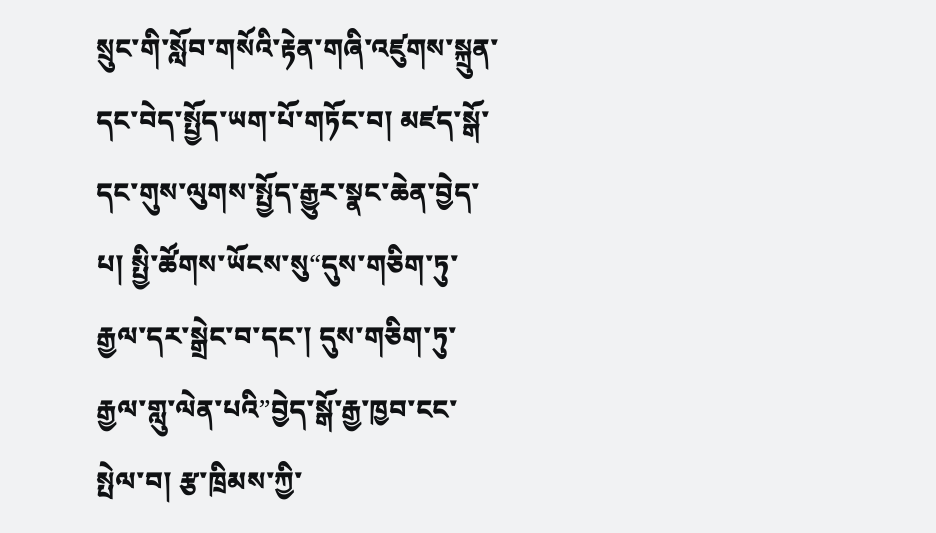སྲུང་གི་སློབ་གསོའི་རྟེན་གཞི་འཛུགས་སྐྲུན་དང་བེད་སྤྱོད་ཡག་པོ་གཏོང་བ། མཛད་སྒོ་དང་གུས་ལུགས་སྤྱོད་རྒྱུར་སྣང་ཆེན་བྱེད་པ། སྤྱི་ཚོགས་ཡོངས་སུ“དུས་གཅིག་ཏུ་རྒྱལ་དར་སྒྲེང་བ་དང་། དུས་གཅིག་ཏུ་རྒྱལ་གླུ་ལེན་པའི”བྱེད་སྒོ་རྒྱ་ཁྱབ་ངང་སྤེལ་བ། རྩ་ཁྲིམས་ཀྱི་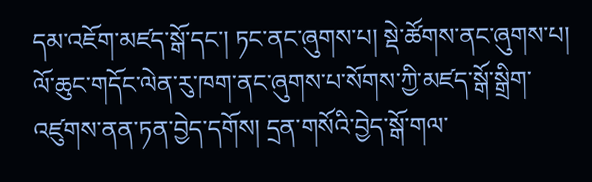དམ་འཇོག་མཛད་སྒོ་དང་། ཏང་ནང་ཞུགས་པ། སྡེ་ཚོགས་ནང་ཞུགས་པ། ལོ་ཆུང་གདོང་ལེན་རུ་ཁག་ནང་ཞུགས་པ་སོགས་ཀྱི་མཛད་སྒོ་སྒྲིག་འཛུགས་ནན་ཏན་བྱེད་དགོས། དྲན་གསོའི་བྱེད་སྒོ་གལ་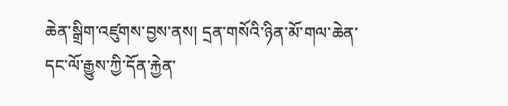ཆེན་སྒྲིག་འཛུགས་བྱས་ནས། དྲན་གསོའི་ཉིན་མོ་གལ་ཆེན་དང་ལོ་རྒྱུས་ཀྱི་དོན་རྐྱེན་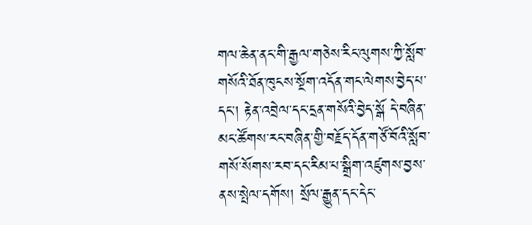གལ་ཆེན་ནང་གི་རྒྱལ་གཅེས་རིང་ལུགས་ཀྱི་སློབ་གསོའི་ཐོན་ཁུངས་སྔོག་འདོན་གང་ལེགས་བྱེད་པ་དང་། རྟེན་འབྲེལ་དང་དྲན་གསོའི་བྱེད་སྒོ དེ་བཞིན་མང་ཚོགས་རང་བཞིན་གྱི་བརྗོད་དོན་གཙོ་བོའི་སློབ་གསོ་སོགས་རབ་དང་རིམ་པ་སྒྲིག་འཛུགས་བྱས་ནས་སྤེལ་དགོས། སྲོལ་རྒྱུན་དང་དེང་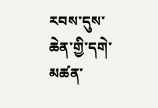རབས་དུས་ཆེན་གྱི་དགེ་མཚན་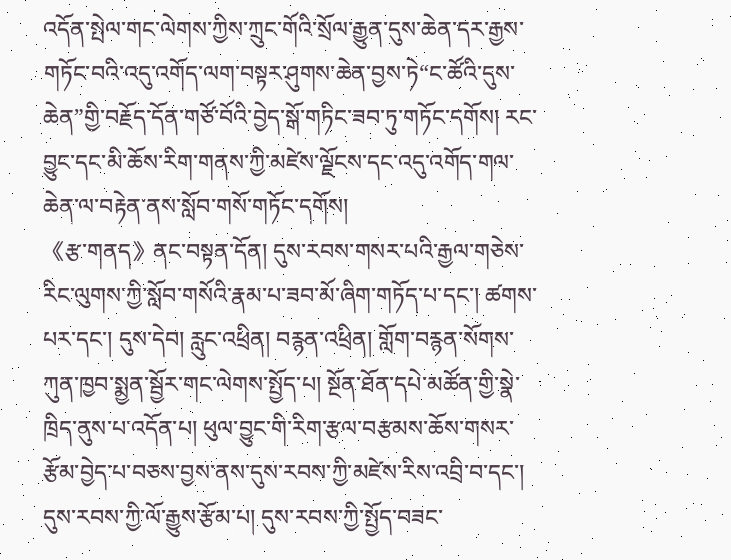འདོན་སྤེལ་གང་ལེགས་ཀྱིས་ཀྲུང་གོའི་སྲོལ་རྒྱུན་དུས་ཆེན་དར་རྒྱས་གཏོང་བའི་འདུ་འགོད་ལག་བསྟར་ཤུགས་ཆེན་བྱས་ཏེ“ང་ཚོའི་དུས་ཆེན”གྱི་བརྗོད་དོན་གཙོ་བོའི་བྱེད་སྒོ་གཏིང་ཟབ་ཏུ་གཏོང་དགོས། རང་བྱུང་དང་མི་ཆོས་རིག་གནས་ཀྱི་མཛེས་ལྗོངས་དང་འདུ་འགོད་གལ་ཆེན་ལ་བརྟེན་ནས་སློབ་གསོ་གཏོང་དགོས།
《རྩ་གནད》ནང་བསྟན་དོན། དུས་རབས་གསར་པའི་རྒྱལ་གཅེས་རིང་ལུགས་ཀྱི་སློབ་གསོའི་རྣམ་པ་ཟབ་མོ་ཞིག་གཏོད་པ་དང་། ཚགས་པར་དང་། དུས་དེབ། རླུང་འཕྲིན། བརྙན་འཕྲིན། གློག་བརྙན་སོགས་ཀུན་ཁྱབ་སྨྱན་སྦྱོར་གང་ལེགས་སྤྱོད་པ། སྔོན་ཐོན་དཔེ་མཚོན་གྱི་སྣེ་ཁྲིད་ནུས་པ་འདོན་པ། ཕུལ་བྱུང་གི་རིག་རྩལ་བརྩམས་ཆོས་གསར་རྩོམ་བྱེད་པ་བཅས་བྱས་ནས་དུས་རབས་ཀྱི་མཛེས་རིས་འབྲི་བ་དང་། དུས་རབས་ཀྱི་ལོ་རྒྱུས་རྩོམ་པ། དུས་རབས་ཀྱི་སྤྱོད་བཟང་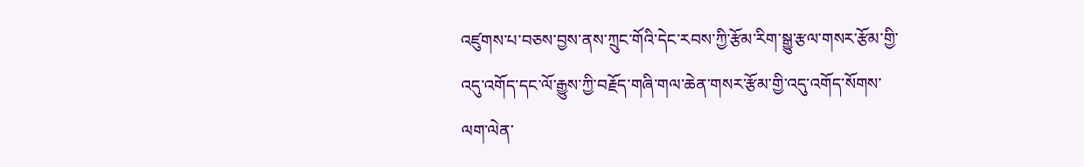འཛུགས་པ་བཅས་བྱས་ནས་ཀྲུང་གོའི་དེང་རབས་ཀྱི་རྩོམ་རིག་སྒྱུ་རྩལ་གསར་རྩོམ་གྱི་འདུ་འགོད་དང་ལོ་རྒྱུས་ཀྱི་བརྗོད་གཞི་གལ་ཆེན་གསར་རྩོམ་གྱི་འདུ་འགོད་སོགས་ལག་ལེན་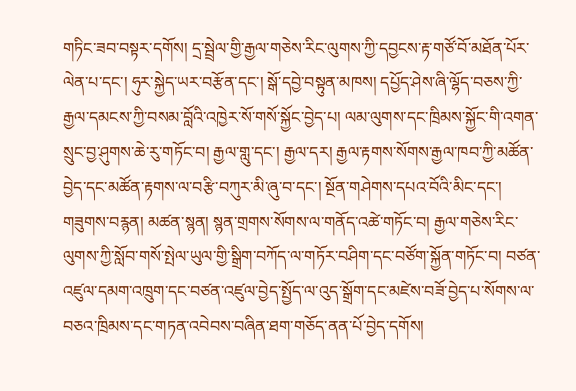གཏིང་ཟབ་བསྟར་དགོས། དྲ་སྦྲེལ་གྱི་རྒྱལ་གཅེས་རིང་ལུགས་ཀྱི་དབྱངས་རྟ་གཙོ་བོ་མཐོན་པོར་ལེན་པ་དང་། ཧུར་སྐྱེད་ཡར་བརྩོན་དང་། སྒོ་དབྱེ་བསྟུན་མཁས། དཔྱོད་ཤེས་ཞི་ལྷོད་བཅས་ཀྱི་རྒྱལ་དམངས་ཀྱི་བསམ་བློའི་འཁྱེར་སོ་གསོ་སྐྱོང་བྱེད་པ། ལམ་ལུགས་དང་ཁྲིམས་སྐྱོང་གི་འགན་སྲུང་བྱ་ཤུགས་ཆེ་རུ་གཏོང་བ། རྒྱལ་གླུ་དང་། རྒྱལ་དར། རྒྱལ་རྟགས་སོགས་རྒྱལ་ཁབ་ཀྱི་མཚོན་བྱེད་དང་མཚོན་རྟགས་ལ་བརྩི་བཀུར་མི་ཞུ་བ་དང་། སྔོན་གཤེགས་དཔའ་བོའི་མིང་དང་། གཟུགས་བརྙན། མཚན་སྙན། སྙན་གྲགས་སོགས་ལ་གནོད་འཚེ་གཏོང་བ། རྒྱལ་གཅེས་རིང་ལུགས་ཀྱི་སློབ་གསོ་སྤེལ་ཡུལ་གྱི་སྒྲིག་བཀོད་ལ་གཏོར་བཤིག་དང་བཙོག་སྐྱོན་གཏོང་བ། བཙན་འཛུལ་དམག་འཁྲུག་དང་བཙན་འཛུལ་བྱེད་སྤྱོད་ལ་འུད་སྒྲོག་དང་མཛེས་བཟོ་བྱེད་པ་སོགས་ལ་བཅའ་ཁྲིམས་དང་གཏན་འབེབས་བཞིན་ཐག་གཅོད་ནན་པོ་བྱེད་དགོས།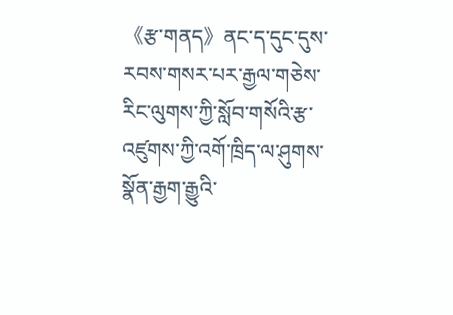《རྩ་གནད》ནང་ད་དུང་དུས་རབས་གསར་པར་རྒྱལ་གཅེས་རིང་ལུགས་ཀྱི་སློབ་གསོའི་རྩ་འཛུགས་ཀྱི་འགོ་ཁྲིད་ལ་ཤུགས་སྣོན་རྒྱག་རྒྱུའི་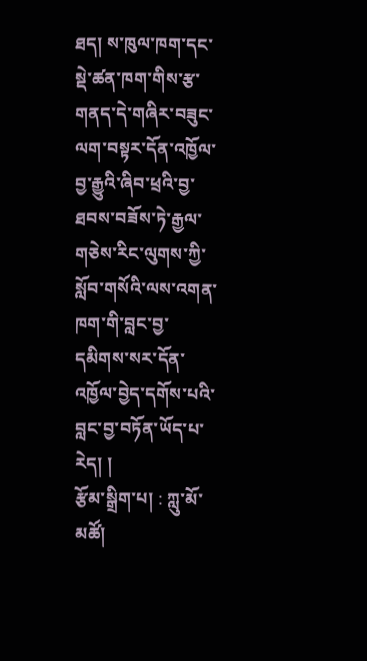ཐད། ས་ཁུལ་ཁག་དང་སྡེ་ཚན་ཁག་གིས་རྩ་གནད་དེ་གཞིར་བཟུང་ལག་བསྟར་དོན་འཁྱོལ་བྱ་རྒྱུའི་ཞིབ་ཕྲའི་བྱ་ཐབས་བཟོས་ཏེ་རྒྱལ་གཅེས་རིང་ལུགས་ཀྱི་སློབ་གསོའི་ལས་འགན་ཁག་གི་བླང་བྱ་དམིགས་སར་དོན་འཁྱོལ་བྱེད་དགོས་པའི་བླང་བྱ་བཏོན་ཡོད་པ་རེད། །
རྩོམ་སྒྲིག་པ། : ཀླུ་མོ་མཚོ།